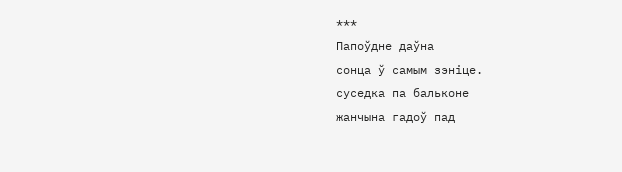***
Папоўдне даўна
сонца ў самым зэніце.
суседка па бальконе
жанчына гадоў пад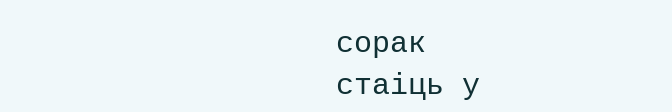сорак
стаіць у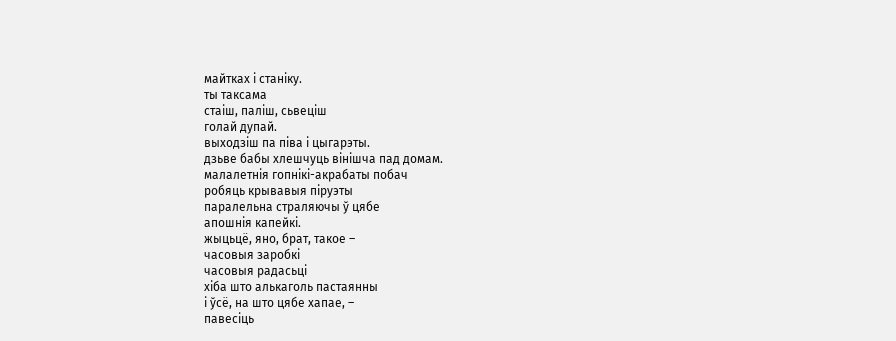майтках і станіку.
ты таксама
стаіш, паліш, сьвеціш
голай дупай.
выходзіш па піва і цыгарэты.
дзьве бабы хлешчуць вінішча пад домам.
малалетнія гопнікі-акрабаты побач
робяць крывавыя піруэты
паралельна страляючы ў цябе
апошнія капейкі.
жыцьцё, яно, брат, такое –
часовыя заробкі
часовыя радасьці
хіба што алькаголь пастаянны
і ўсё, на што цябе хапае, –
павесіць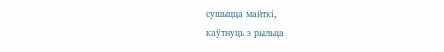сушыцца майткі,
каўтнуць з рыльца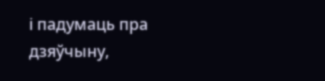і падумаць пра дзяўчыну,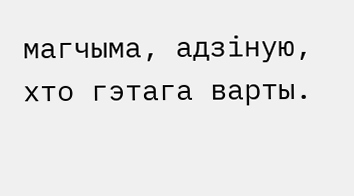магчыма, адзіную,
хто гэтага варты.